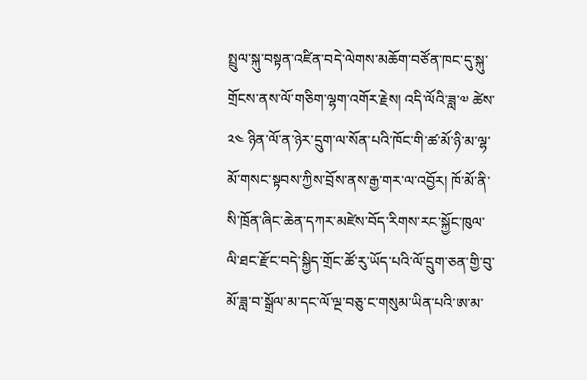སྤྲུལ་སྐུ་བསྟན་འཛིན་བདེ་ལེགས་མཆོག་བཙོན་ཁང་དུ་སྐུ་གྲོངས་ནས་ལོ་གཅིག་ལྷག་འགོར་རྗེས། འདི་ལོའི་ཟླ་༧ ཚེས་༢༤ ཉིན་ལོ་ན་ཉེར་དྲུག་ལ་སོན་པའི་ཁོང་གི་ཚ་མོ་ཉི་མ་ལྷ་མོ་གསང་སྟབས་ཀྱིས་བྲོས་ནས་རྒྱ་གར་ལ་འབྱོར། ཁོ་མོ་ནི་སི་ཁྲོན་ཞིང་ཆེན་དཀར་མཛེས་བོད་རིགས་རང་སྐྱོང་ཁུལ་ལི་ཐང་རྫོང་བདེ་སྐྱིད་གྲོང་ཚོ་རུ་ཡོད་པའི་ལོ་དྲུག་ཅན་གྱི་བུ་མོ་ཟླ་བ་སྒྲོལ་མ་དང་ལོ་ལྔ་བཅུ་ང་གསུམ་ཡིན་པའི་ཨ་མ་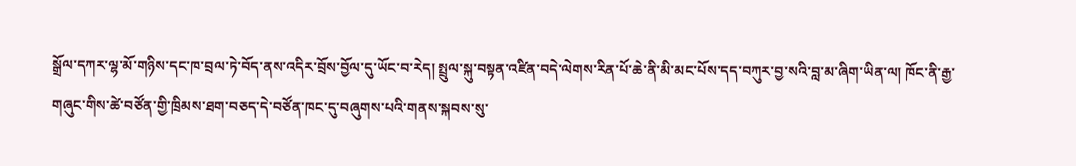སྒྲོལ་དཀར་ལྷ་མོ་གཉིས་དང་ཁ་བྲལ་ཏེ་བོད་ནས་འདིར་བྲོས་བྱོལ་དུ་ཡོང་བ་རེད། སྤྲུལ་སྐུ་བསྟན་འཛིན་བདེ་ལེགས་རིན་པོ་ཆེ་ནི་མི་མང་པོས་དད་བཀུར་བྱ་སའི་བླ་མ་ཞིག་ཡིན་ལ། ཁོང་ནི་རྒྱ་གཞུང་གིས་ཚེ་བཙོན་གྱི་ཁྲིམས་ཐག་བཅད་དེ་བཙོན་ཁང་དུ་བཞུགས་པའི་གནས་སྐབས་སུ་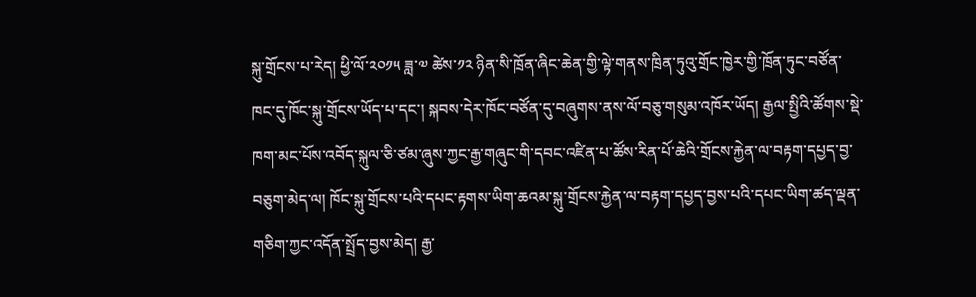སྐུ་གྲོངས་པ་རེད། ཕྱི་ལོ་༢༠༡༥ ཟླ་༧ ཚེས་༡༢ ཉིན་སི་ཁྲོན་ཞིང་ཆེན་གྱི་ལྟེ་གནས་ཁྲིན་ཏུའུ་གྲོང་ཁྱེར་གྱི་ཁྲོན་ཏུང་བཙོན་ཁང་དུ་ཁོང་སྐུ་གྲོངས་ཡོད་པ་དང་། སྐབས་དེར་ཁོང་བཙོན་དུ་བཞུགས་ནས་ལོ་བཅུ་གསུམ་འཁོར་ཡོད། རྒྱལ་སྤྱིའི་ཚོགས་སྡེ་ཁག་མང་པོས་འབོད་སྐུལ་ཅི་ཙམ་ཞུས་ཀྱང་རྒྱ་གཞུང་གི་དབང་འཛིན་པ་ཚོས་རིན་པོ་ཆེའི་གྲོངས་རྐྱེན་ལ་བརྟག་དཔྱད་བྱ་བཅུག་མེད་ལ། ཁོང་སྐུ་གྲོངས་པའི་དཔང་རྟགས་ཡིག་ཆའམ་སྐུ་གྲོངས་རྐྱེན་ལ་བརྟག་དཔྱད་བྱས་པའི་དཔང་ཡིག་ཚད་ལྡན་གཅིག་ཀྱང་འདོན་སྤྲོད་བྱས་མེད། རྒྱ་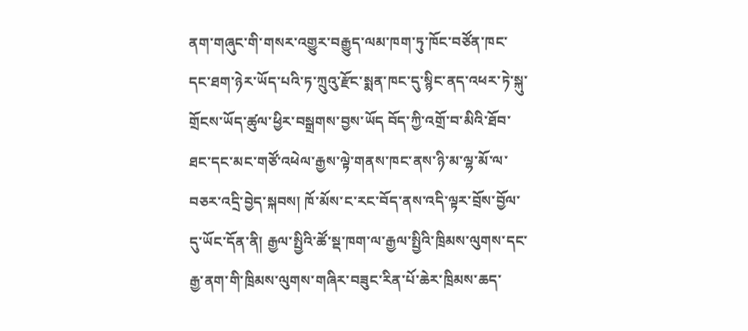ནག་གཞུང་གི་གསར་འགྱུར་བརྒྱུད་ལམ་ཁག་ཏུ་ཁོང་བཙོན་ཁང་དང་ཐག་ཉེར་ཡོད་པའི་ཏ་ཀྲུའུ་རྫོང་སྨན་ཁང་དུ་སྙིང་ནད་འཕར་ཏེ་སྐུ་གྲོངས་ཡོད་ཚུལ་ཕྱིར་བསྒྲགས་བྱས་ཡོད བོད་ཀྱི་འགྲོ་བ་མིའི་ཐོབ་ཐང་དང་མང་གཙོ་འཕེལ་རྒྱས་ལྟེ་གནས་ཁང་ནས་ཉི་མ་ལྷ་མོ་ལ་བཅར་འདྲི་བྱེད་སྐབས། ཁོ་མོས་ང་རང་བོད་ནས་འདི་ལྟར་བྲོས་བྱོལ་དུ་ཡོང་དོན་ནི། རྒྱལ་སྤྱིའི་ཚོ་སྡ་ཁག་ལ་རྒྱལ་སྤྱིའི་ཁྲིམས་ལུགས་དང་རྒྱ་ནག་གི་ཁྲིམས་ལུགས་གཞིར་བཟུང་རིན་པོ་ཆེར་ཁྲིམས་ཆད་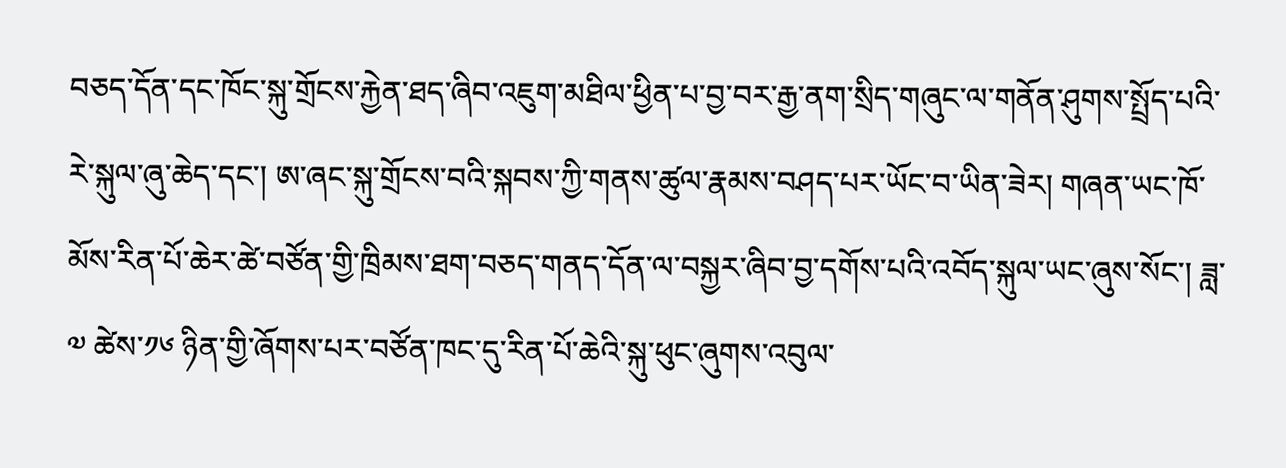བཅད་དོན་དང་ཁོང་སྐུ་གྲོངས་རྐྱེན་ཐད་ཞིབ་འཇུག་མཐིལ་ཕྱིན་པ་བྱ་བར་རྒྱ་ནག་སྲིད་གཞུང་ལ་གནོན་ཤུགས་སྤྲོད་པའི་རེ་སྐུལ་ཞུ་ཆེད་དང་། ཨ་ཞང་སྐུ་གྲོངས་བའི་སྐབས་ཀྱི་གནས་ཚུལ་རྣམས་བཤད་པར་ཡོང་བ་ཡིན་ཟེར། གཞན་ཡང་ཁོ་མོས་རིན་པོ་ཆེར་ཚེ་བཙོན་གྱི་ཁྲིམས་ཐག་བཅད་གནད་དོན་ལ་བསྐྱར་ཞིབ་བྱ་དགོས་པའི་འབོད་སྐུལ་ཡང་ཞུས་སོང་། ཟླ་༧ ཚེས་༡༦ ཉིན་གྱི་ཞོགས་པར་བཙོན་ཁང་དུ་རིན་པོ་ཆེའི་སྐུ་ཕུང་ཞུགས་འབུལ་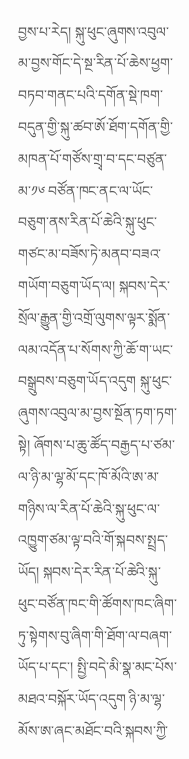བྱས་པ་རེད། སྐུ་ཕུང་ཞུགས་འབུལ་མ་བྱས་གོང་དེ་སྔ་རིན་པོ་ཆེས་ཕྱག་བཏབ་གནང་པའི་དགོན་སྡེ་ཁག་བདུན་གྱི་སྐུ་ཚབ་ཨོ་ཐོག་དགོན་གྱི་མཁན་པོ་གཙོས་གྲྭ་བ་དང་བཙུན་མ་༡༦ བཙོན་ཁང་ནང་ལ་ཡོང་བཅུག་ནས་རིན་པོ་ཆེའི་སྐུ་ཕུང་གཙང་མ་བཟོས་ཏེ་མནབ་བཟའ་གཡོག་བཅུག་ཡོད་ལ། སྐབས་དེར་སྲོལ་རྒྱུན་གྱི་འགྲོ་ལུགས་ལྟར་སྨོན་ལམ་འདོན་པ་སོགས་ཀྱི་ཆོ་ག་ཡང་བསྒྲུབས་བཅུག་ཡོད་འདུག སྐུ་ཕུང་ཞུགས་འབུལ་མ་བྱས་སྔོན་ཏག་ཏག་སྟེ། ཞོགས་པ་ཆུ་ཚོད་བརྒྱད་པ་ཙམ་ལ་ཉི་མ་ལྷ་མོ་དང་ཁོ་མོའི་ཨ་མ་གཉིས་ལ་རིན་པོ་ཆེའི་སྐུ་ཕུང་ལ་འཁྱུག་ཙམ་ལྟ་བའི་གོ་སྐབས་སྤྲད་ཡོད། སྐབས་དེར་རིན་པོ་ཆེའི་སྐུ་ཕུང་བཙོན་ཁང་གི་ཚོགས་ཁང་ཞིག་ཏུ་སྟེགས་བུ་ཞིག་གི་ཐོག་ལ་བཞག་ཡོད་པ་དང་། སྤྱི་བདེ་མི་སྣ་མང་པོས་མཐའ་བསྐོར་ཡོད་འདུག ཉི་མ་ལྷ་མོས་ཨ་ཞང་མཐོང་བའི་སྐབས་ཀྱི་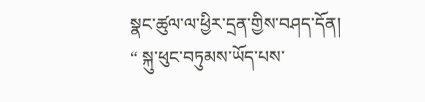སྣང་ཚུལ་ལ་ཕྱིར་དྲན་གྱིས་བཤད་དོན། “ སྐུ་ཕུང་བཏུམས་ཡོད་པས་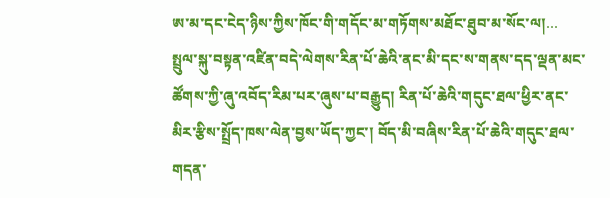ཨ་མ་དང་ངེད་ཉིས་ཀྱིས་ཁོང་གི་གདོང་མ་གཏོགས་མཐོང་ཐུབ་མ་སོང་ལ།…
སྤྲུལ་སྐུ་བསྟན་འཛིན་བདེ་ལེགས་རིན་པོ་ཆེའི་ནང་མི་དང་ས་གནས་དད་ལྡན་མང་ཚོགས་ཀྱི་ཞུ་འབོད་རིམ་པར་ཞུས་པ་བརྒྱུད། རིན་པོ་ཆེའི་གདུང་ཐལ་ཕྱིར་ནང་མིར་རྩིས་སྤྲོད་ཁས་ལེན་བྱས་ཡོད་ཀྱང་། བོད་མི་བཞིས་རིན་པོ་ཆེའི་གདུང་ཐལ་གདན་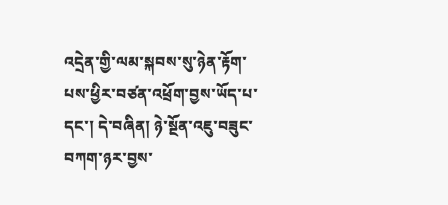འདྲེན་གྱི་ལམ་སྐབས་སུ་ཉེན་རྟོག་པས་ཕྱིར་བཙན་འཕྲོག་བྱས་ཡོད་པ་དང་། དེ་བཞིན། ཉེ་སྔོན་འཇུ་བཟུང་བཀག་ཉར་བྱས་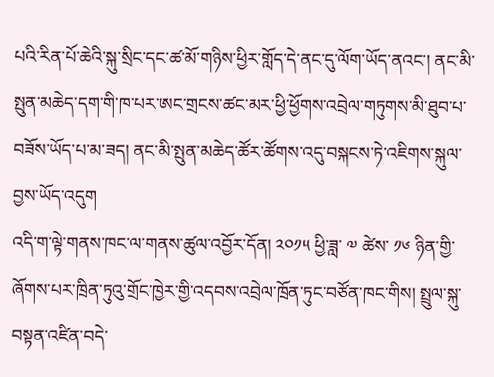པའི་རིན་པོ་ཆེའི་སྐུ་སྲིང་དང་ཚ་མོ་གཉིས་ཕྱིར་གློད་དེ་ནང་དུ་ལོག་ཡོད་ནའང་། ནང་མི་སྤུན་མཆེད་དག་གི་ཁ་པར་ཨང་གྲངས་ཚང་མར་ཕྱི་ཕྱོགས་འབྲེལ་གཏུགས་མི་ཐུབ་པ་བཟོས་ཡོད་པ་མ་ཟད། ནང་མི་སྤུན་མཆེད་ཚོར་ཚོགས་འདུ་བསྐངས་ཏེ་འཇིགས་སྐུལ་བྱས་ཡོད་འདུག
འདི་ག་ལྟེ་གནས་ཁང་ལ་གནས་ཚུལ་འབྱོར་དོན། ༢༠༡༥ ཕྱི་ཟླ་ ༧ ཚེས་ ༡༦ ཉིན་གྱི་ཞོགས་པར་ཁྲིན་ཏུའུ་གྲོང་ཁྱེར་གྱི་འདབས་འབྲེལ་ཁྲོན་ཏུང་བཙོན་ཁང་གིས། སྤྲུལ་སྐུ་བསྟན་འཛིན་བདེ་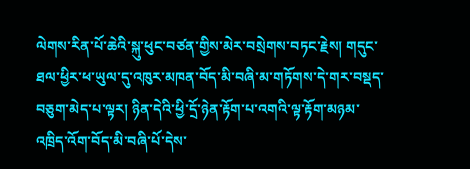ལེགས་རིན་པོ་ཆེའི་སྐུ་ཕུང་བཙན་གྱིས་མེར་བསྲེགས་བཏང་རྗེས། གདུང་ཐལ་ཕྱིར་ཕ་ཡུལ་དུ་འཁུར་མཁན་བོད་མི་བཞི་མ་གཏོགས་དེ་གར་བསྡད་བཅུག་མེད་པ་ལྟར། ཉིན་དེའི་ཕྱི་དྲོ་ཉེན་རྟོག་པ་འགའི་ལྟ་རྟོག་མཉམ་འཁྲིད་འོག་བོད་མི་བཞི་པོ་དེས་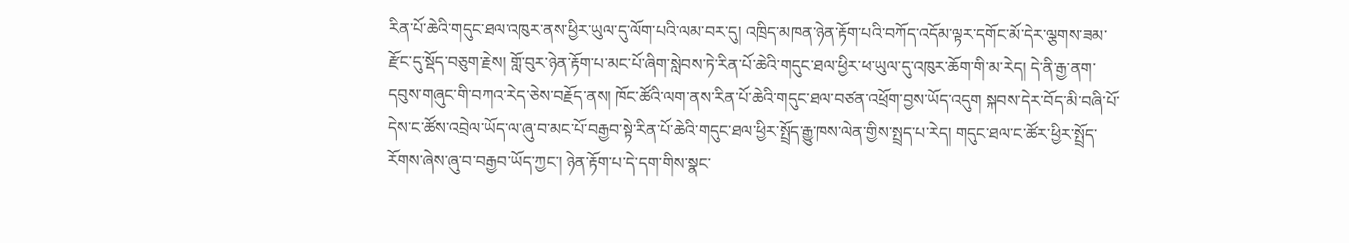རིན་པོ་ཆེའི་གདུང་ཐལ་འཁུར་ནས་ཕྱིར་ཡུལ་དུ་ལོག་པའི་ལམ་བར་དུ། འཁྲིད་མཁན་ཉེན་རྟོག་པའི་བཀོད་འདོམ་ལྟར་དགོང་མོ་དེར་ལྕགས་ཟམ་རྫོང་དུ་སྡོད་བཅུག་རྗེས། གློ་བུར་ཉེན་རྟོག་པ་མང་པོ་ཞིག་སླེབས་ཏེ་རིན་པོ་ཆེའི་གདུང་ཐལ་ཕྱིར་ཕ་ཡུལ་དུ་འཁུར་ཆོག་གི་མ་རེད། དེ་ནི་རྒྱ་ནག་དབུས་གཞུང་གི་བཀའ་རེད་ཅེས་བརྗོད་ནས། ཁོང་ཚོའི་ལག་ནས་རིན་པོ་ཆེའི་གདུང་ཐལ་བཙན་འཕྲོག་བྱས་ཡོད་འདུག སྐབས་དེར་བོད་མི་བཞི་པོ་དེས་ང་ཚོས་འབྲེལ་ཡོད་ལ་ཞུ་བ་མང་པོ་བརྒྱབ་སྟེ་རིན་པོ་ཆེའི་གདུང་ཐལ་ཕྱིར་སྤྲོད་རྒྱུ་ཁས་ལེན་གྱིས་སྤྲད་པ་རེད། གདུང་ཐལ་ང་ཚོར་ཕྱིར་སྤྲོད་རོགས་ཞེས་ཞུ་བ་བརྒྱབ་ཡོད་ཀྱང་། ཉེན་རྟོག་པ་དེ་དག་གིས་སྣང་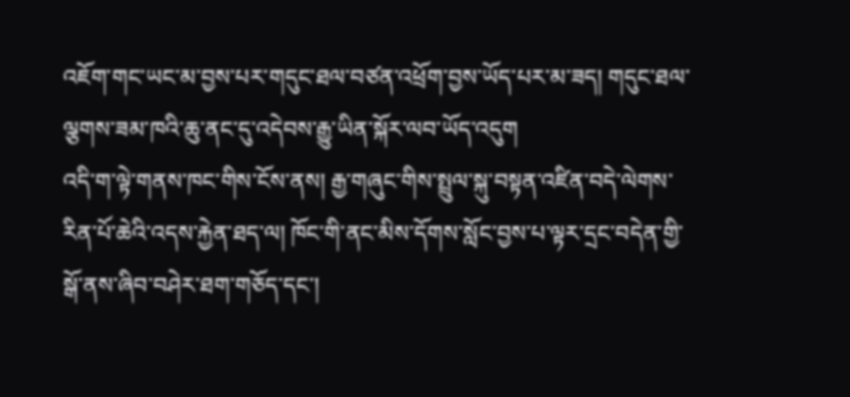འཇོག་གང་ཡང་མ་བྱས་པར་གདུང་ཐལ་བཙན་འཕྲོག་བྱས་ཡོད་པར་མ་ཟད། གདུང་ཐལ་ལྕགས་ཟམ་ཁའི་ཆུ་ནང་དུ་འདེབས་རྒྱུ་ཡིན་སྐོར་ལབ་ཡོད་འདུག
འདི་ག་ལྟེ་གནས་ཁང་གིས་ངོས་ནས། རྒྱ་གཞུང་གིས་སྤྲུལ་སྐུ་བསྟན་འཛིན་བདེ་ལེགས་རིན་པོ་ཆེའི་འདས་རྐྱེན་ཐད་ལ། ཁོང་གི་ནང་མིས་དོགས་སློང་བྱས་པ་ལྟར་དྲང་བདེན་གྱི་སྒོ་ནས་ཞིབ་བཤེར་ཐག་གཅོད་དང་།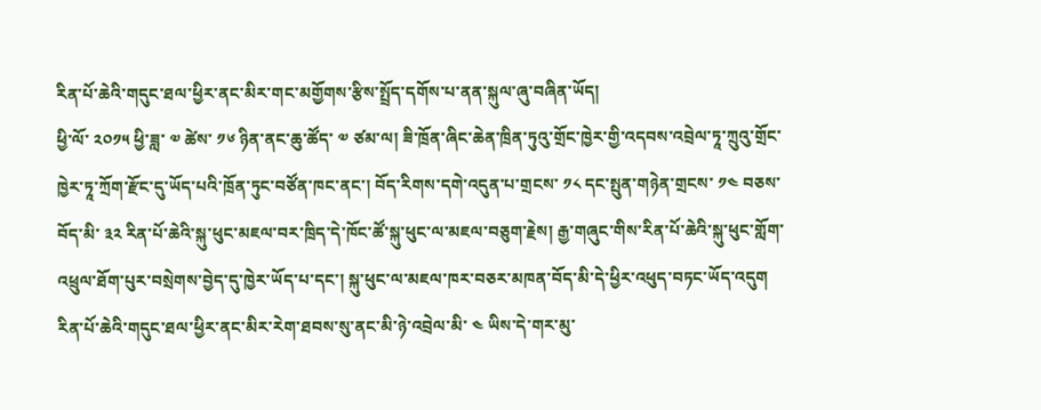རིན་པོ་ཆེའི་གདུང་ཐལ་ཕྱིར་ནང་མིར་གང་མགྱོགས་རྩིས་སྤྲོད་དགོས་པ་ནན་སྐུལ་ཞུ་བཞིན་ཡོད།
ཕྱི་ལོ་ ༢༠༡༥ ཕྱི་ཟླ་ ༧ ཚེས་ ༡༦ ཉིན་ནང་ཆུ་ཚོད་ ༧ ཙམ་ལ། ཟི་ཁྲོན་ཞིང་ཆེན་ཁྲིན་ཏུའུ་གྲོང་ཁྱེར་གྱི་འདབས་འབྲེལ་ཏཱ་ཀྲུའུ་གྲོང་ཁྱེར་ཏཱ་ཀྲོག་རྫོང་དུ་ཡོད་པའི་ཁྲོན་ཏུང་བཙོན་ཁང་ནང་། བོད་རིགས་དགེ་འདུན་པ་གྲངས་ ༡༨ དང་སྤུན་གཉེན་གྲངས་ ༡༤ བཅས་བོད་མི་ ༣༢ རིན་པོ་ཆེའི་སྐུ་ཕུང་མཇལ་བར་ཁྲིད་དེ་ཁོང་ཚོ་སྐུ་ཕུང་ལ་མཇལ་བཅུག་རྗེས། རྒྱ་གཞུང་གིས་རིན་པོ་ཆེའི་སྐུ་ཕུང་གློག་འཕྲུལ་ཐོག་པུར་བསྲེགས་བྱེད་དུ་ཁྱེར་ཡོད་པ་དང་། སྐུ་ཕུང་ལ་མཇལ་ཁར་བཅར་མཁན་བོད་མི་དེ་ཕྱིར་འཕུད་བཏང་ཡོད་འདུག རིན་པོ་ཆེའི་གདུང་ཐལ་ཕྱིར་ནང་མིར་རེག་ཐབས་སུ་ནང་མི་ཉེ་འབྲེལ་མི་ ༤ ཡིས་དེ་གར་མུ་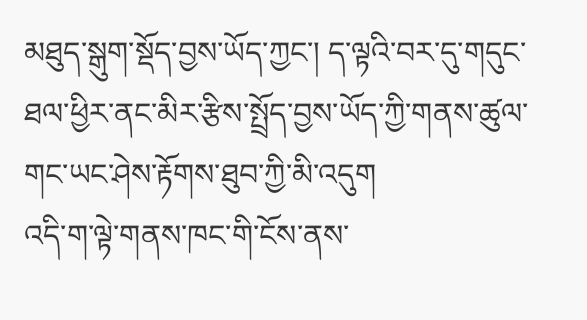མཐུད་སྒུག་སྡོད་བྱས་ཡོད་ཀྱང་། ད་ལྟའི་བར་དུ་གདུང་ཐལ་ཕྱིར་ནང་མིར་རྩིས་སྤྲོད་བྱས་ཡོད་ཀྱི་གནས་ཚུལ་གང་ཡང་ཤེས་རྟོགས་ཐུབ་ཀྱི་མི་འདུག
འདི་ག་ལྟེ་གནས་ཁང་གི་ངོས་ནས་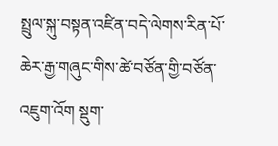སྤྲུལ་སྐུ་བསྟན་འཛིན་བདེ་ལེགས་རིན་པོ་ཆེར་རྒྱ་གཞུང་གིས་ཚེ་བཙོན་གྱི་བཙོན་འཇུག་འོག སྡུག་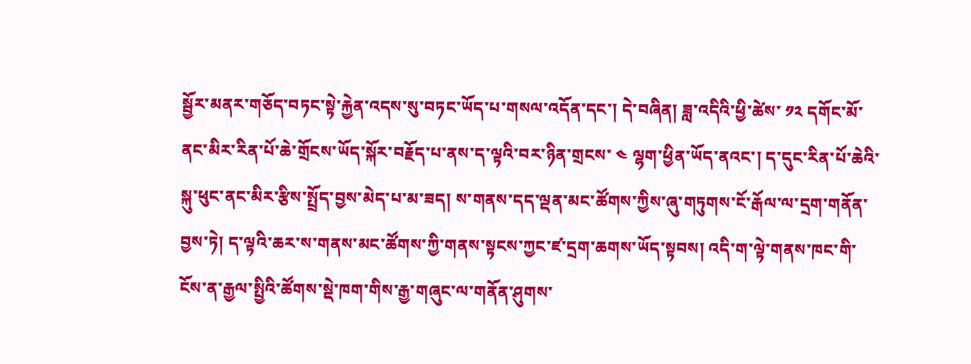སྦྱོར་མནར་གཅོད་བཏང་སྟེ་རྐྱེན་འདས་སུ་བཏང་ཡོད་པ་གསལ་འདོན་དང་། དེ་བཞིན། ཟླ་འདིའི་ཕྱི་ཚེས་ ༡༢ དགོང་མོ་ནང་མིར་རིན་པོ་ཆེ་གྲོངས་ཡོད་སྐོར་བརྗོད་པ་ནས་ད་ལྟའི་བར་ཉིན་གྲངས་ ༤ ལྷག་ཕྱིན་ཡོད་ནའང་། ད་དུང་རིན་པོ་ཆེའི་སྐུ་ཕུང་ནང་མིར་རྩིས་སྤྲོད་བྱས་མེད་པ་མ་ཟད། ས་གནས་དད་ལྡན་མང་ཚོགས་ཀྱིས་ཞུ་གཏུགས་ངོ་རྒོལ་ལ་དྲག་གནོན་བྱས་ཏེ། ད་ལྟའི་ཆར་ས་གནས་མང་ཚོགས་ཀྱི་གནས་སྟངས་ཀྱང་ཛ་དྲག་ཆགས་ཡོད་སྟབས། འདི་ག་ལྟེ་གནས་ཁང་གི་ངོས་ན་རྒྱལ་སྤྱིའི་ཚོགས་སྡེ་ཁག་གིས་རྒྱ་གཞུང་ལ་གནོན་ཤུགས་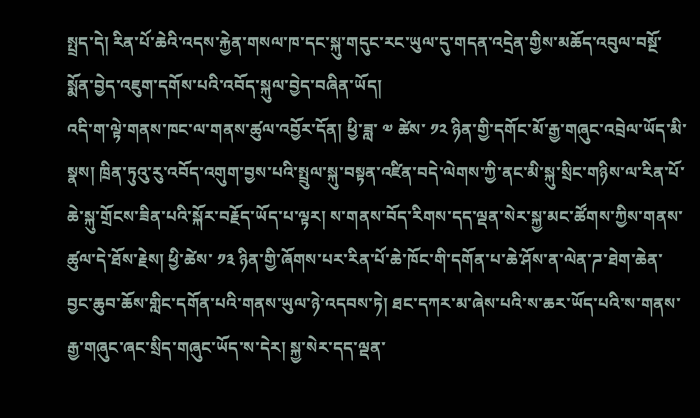སྤྲད་དེ། རིན་པོ་ཆེའི་འདས་རྐྱེན་གསལ་ཁ་དང་སྐུ་གདུང་རང་ཡུལ་དུ་གདན་འདྲེན་གྱིས་མཆོད་འབུལ་བསྔོ་སྨོན་བྱེད་འཇུག་དགོས་པའི་འབོད་སྐུལ་བྱེད་བཞིན་ཡོད།
འདི་ག་ལྟེ་གནས་ཁང་ལ་གནས་ཚུལ་འབྱོར་དོན། ཕྱི་ཟླ་ ༧ ཚེས་ ༡༢ ཉིན་གྱི་དགོང་མོ་རྒྱ་གཞུང་འབྲེལ་ཡོད་མི་སྣས། ཁྲིན་ཏུའུ་རུ་འབོད་འགུག་བྱས་པའི་སྤྲུལ་སྐུ་བསྟན་འཛིན་བདེ་ལེགས་ཀྱི་ནང་མི་སྐུ་སྲིང་གཉིས་ལ་རིན་པོ་ཆེ་སྐུ་གྲོངས་ཟིན་པའི་སྐོར་བརྗོད་ཡོད་པ་ལྟར། ས་གནས་བོད་རིགས་དད་ལྡན་སེར་སྐྱ་མང་ཚོགས་ཀྱིས་གནས་ཚུལ་དེ་ཐོས་རྗེས། ཕྱི་ཚེས་ ༡༣ ཉིན་གྱི་ཞོགས་པར་རིན་པོ་ཆེ་ཁོང་གི་དགོན་པ་ཆེ་ཤོས་ན་ལེན་ཌ་ཐེག་ཆེན་བྱང་ཆུབ་ཆོས་གླིང་དགོན་པའི་གནས་ཡུལ་ཉེ་འདབས་ཏེ། ཐང་དཀར་མ་ཞེས་པའི་ས་ཆར་ཡོད་པའི་ས་གནས་རྒྱ་གཞུང་ཞང་སྲིད་གཞུང་ཡོད་ས་དེར། སྐྱ་སེར་དད་ལྡན་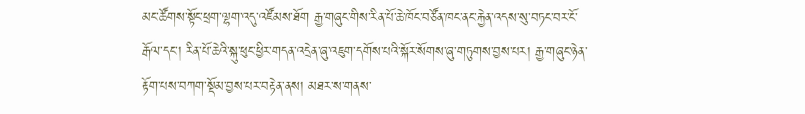མང་ཚོགས་སྟོང་ཕྲག་ལྷག་འདུ་འཛོམས་ཐོག རྒྱ་གཞུང་གིས་རིན་པོ་ཆེ་ཁོང་བཙོན་ཁང་ནང་རྐྱེན་འདས་སུ་བཏང་བར་ངོ་རྒོལ་དང་། རིན་པོ་ཆེའི་སྐུ་ཕུང་ཕྱིར་གདན་འདྲེན་ཞུ་འཇུག་དགོས་པའི་སྐོར་སོགས་ཞུ་གཏུགས་བྱས་པར། རྒྱ་གཞུང་ཉེན་རྟོག་པས་བཀག་སྡོམ་བྱས་པར་བརྟེན་ནས། མཐར་ས་གནས་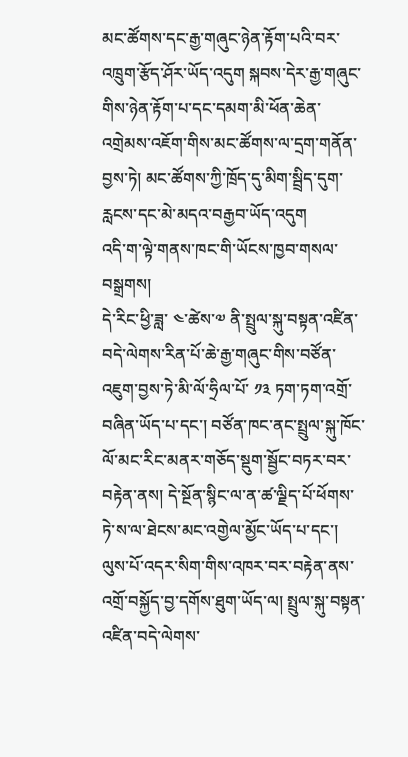མང་ཚོགས་དང་རྒྱ་གཞུང་ཉེན་རྟོག་པའི་བར་འཁྲུག་རྩོད་ཤོར་ཡོད་འདུག སྐབས་དེར་རྒྱ་གཞུང་གིས་ཉེན་རྟོག་པ་དང་དམག་མི་ཕོན་ཆེན་འགྲེམས་འཇོག་གིས་མང་ཚོགས་ལ་དྲག་གནོན་བྱས་ཏེ། མང་ཚོགས་ཀྱི་ཁྲོད་དུ་མིག་སྦྲིད་དུག་རླངས་དང་མེ་མདའ་བརྒྱབ་ཡོད་འདུག
འདི་ག་ལྟེ་གནས་ཁང་གི་ཡོངས་ཁྱབ་གསལ་བསྒྲགས།
དེ་རིང་ཕྱི་ཟླ་ ༤་ཚེས་༧ ནི་སྤྲུལ་སྐུ་བསྟན་འཛིན་བདེ་ལེགས་རིན་པོ་ཆེ་རྒྱ་གཞུང་གིས་བཙོན་འཇུག་བྱས་ཏེ་མི་ལོ་ཧྲིལ་པོ་ ༡༣ ཏག་ཏག་འགྲོ་བཞིན་ཡོད་པ་དང་། བཙོན་ཁང་ནང་སྤྲུལ་སྐུ་ཁོང་ལོ་མང་རིང་མནར་གཅོད་སྡུག་སྦྱོང་བཏར་བར་བརྟེན་ནས། དེ་སྔོན་སྙིང་ལ་ན་ཚ་ལྗིད་པོ་ཕོགས་ཏེ་ས་ལ་ཐེངས་མང་འགྱེལ་མྱོང་ཡོད་པ་དང་། ལུས་པོ་འདར་སིག་གིས་འཁར་བར་བརྟེན་ནས་འགྲོ་བསྐྱོད་བྱ་དགོས་ཐུག་ཡོད་ལ། སྤྲུལ་སྐུ་བསྟན་འཛིན་བདེ་ལེགས་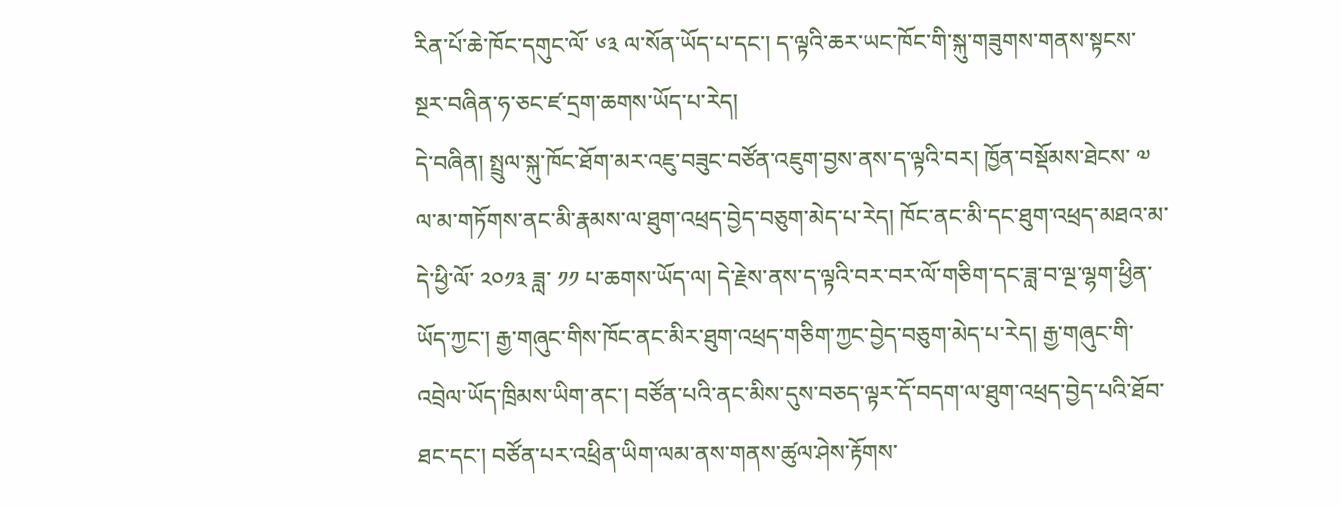རིན་པོ་ཆེ་ཁོང་དགུང་ལོ་ ༦༣ ལ་སོན་ཡོད་པ་དང་། ད་ལྟའི་ཆར་ཡང་ཁོང་གི་སྐུ་གཟུགས་གནས་སྟངས་སྔར་བཞིན་ཧ་ཅང་ཛ་དྲག་ཆགས་ཡོད་པ་རེད།
དེ་བཞིན། སྤྲུལ་སྐུ་ཁོང་ཐོག་མར་འཇུ་བཟུང་བཙོན་འཇུག་བྱས་ནས་ད་ལྟའི་བར། ཁྱོན་བསྡོམས་ཐེངས་ ༧ ལ་མ་གཏོགས་ནང་མི་རྣམས་ལ་ཐུག་འཕྲད་བྱེད་བཅུག་མེད་པ་རེད། ཁོང་ནང་མི་དང་ཐུག་འཕྲད་མཐའ་མ་དེ་ཕྱི་ལོ་ ༢༠༡༣ ཟླ་ ༡༡ པ་ཆགས་ཡོད་ལ། དེ་རྗེས་ནས་ད་ལྟའི་བར་བར་ལོ་གཅིག་དང་ཟླ་བ་ལྔ་ལྷག་ཕྱིན་ཡོད་ཀྱང་། རྒྱ་གཞུང་གིས་ཁོང་ནང་མིར་ཐུག་འཕྲད་གཅིག་ཀྱང་བྱེད་བཅུག་མེད་པ་རེད། རྒྱ་གཞུང་གི་འབྲེལ་ཡོད་ཁྲིམས་ཡིག་ནང་། བཙོན་པའི་ནང་མིས་དུས་བཅད་ལྟར་དོ་བདག་ལ་ཐུག་འཕྲད་བྱེད་པའི་ཐོབ་ཐང་དང་། བཙོན་པར་འཕྲིན་ཡིག་ལམ་ནས་གནས་ཚུལ་ཤེས་རྟོགས་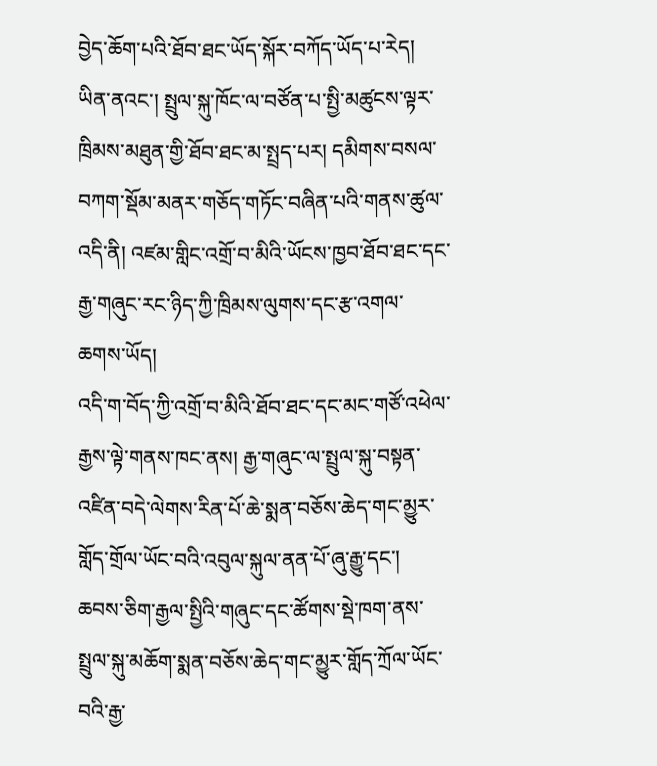བྱེད་ཆོག་པའི་ཐོབ་ཐང་ཡོད་སྐོར་བཀོད་ཡོད་པ་རེད། ཡིན་ནའང་། སྤྲུལ་སྐུ་ཁོང་ལ་བཙོན་པ་སྤྱི་མཚུངས་ལྟར་ཁྲིམས་མཐུན་གྱི་ཐོབ་ཐང་མ་སྤྲད་པར། དམིགས་བསལ་བཀག་སྡོམ་མནར་གཅོད་གཏོང་བཞིན་པའི་གནས་ཚུལ་འདི་ནི། འཛམ་གླིང་འགྲོ་བ་མིའི་ཡོངས་ཁྱབ་ཐོབ་ཐང་དང་རྒྱ་གཞུང་རང་ཉིད་ཀྱི་ཁྲིམས་ལུགས་དང་རྩ་འགལ་ཆགས་ཡོད།
འདི་ག་བོད་ཀྱི་འགྲོ་བ་མིའི་ཐོབ་ཐང་དང་མང་གཙོ་འཕེལ་རྒྱས་ལྟེ་གནས་ཁང་ནས། རྒྱ་གཞུང་ལ་སྤྲུལ་སྐུ་བསྟན་འཛིན་བདེ་ལེགས་རིན་པོ་ཆེ་སྨན་བཅོས་ཆེད་གང་མྱུར་གློད་གྲོལ་ཡོང་བའི་འབུལ་སྐུལ་ནན་པོ་ཞུ་རྒྱུ་དང་། ཆབས་ཅིག་རྒྱལ་སྤྱིའི་གཞུང་དང་ཚོགས་སྡེ་ཁག་ནས་སྤྲུལ་སྐུ་མཆོག་སྨན་བཅོས་ཆེད་གང་མྱུར་གློད་ཀྲོལ་ཡོང་བའི་རྒྱ་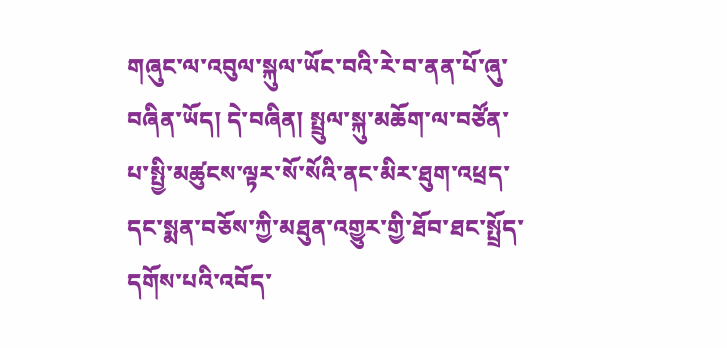གཞུང་ལ་འབུལ་སྐུལ་ཡོང་བའི་རེ་བ་ནན་པོ་ཞུ་བཞིན་ཡོད། དེ་བཞིན། སྤྲུལ་སྐུ་མཆོག་ལ་བཙོན་པ་སྤྱི་མཚུངས་ལྟར་སོ་སོའི་ནང་མིར་ཐུག་འཕྲད་དང་སྨན་བཅོས་ཀྱི་མཐུན་འགྱུར་གྱི་ཐོབ་ཐང་སྤྲོད་དགོས་པའི་འབོད་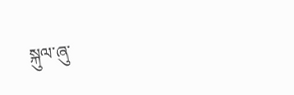སྐུལ་ཞུ་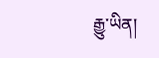རྒྱུ་ཡིན།